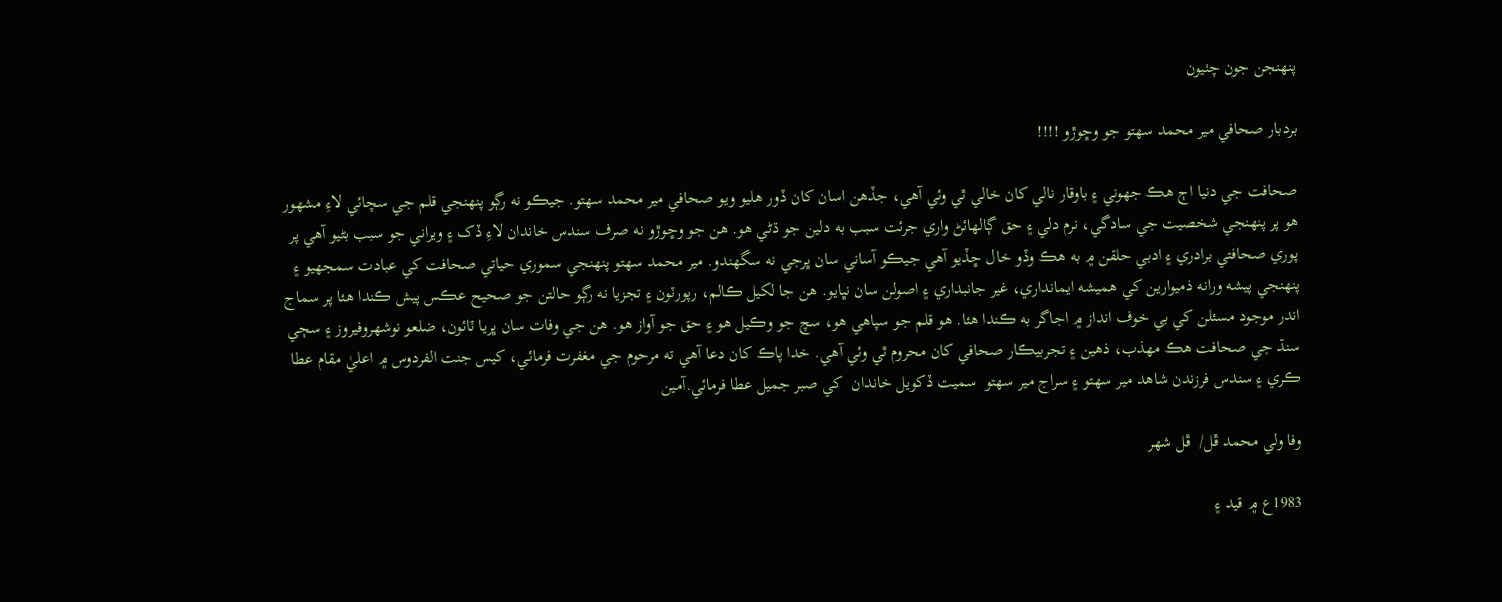پنهنجن جون چٺيون

بردبار صحافي مير محمد سهتو جو وڇوڙو !!!!

صحافت جي دنيا اڄ هڪ جهوني ۽ باوقار نالي کان خالي ٿي وئي آهي، جڏهن اسان کان ڏور هليو ويو صحافي مير محمد سهتو. جيڪو نه رڳو پنهنجي قلم جي سچائي لاءِ مشهور هو پر پنهنجي شخصيت جي سادگي، نرم دلي ۽ حق ڳالهائڻ واري جرئت سبب به دلين جو ڌڻي هو. هن جو وڇوڙو نه صرف سندس خاندان لاءِ ڏک ۽ ويراني جو سبب بڻيو آهي پر پوري صحافتي برادري ۽ ادبي حلقن ۾ به هڪ وڏو خال ڇڏيو آهي جيڪو آساني سان ڀرجي نه سگهندو. مير محمد سهتو پنهنجي سموري حياتي صحافت کي عبادت سمجهيو ۽ پنهنجي پيشه ورانه ذميوارين کي هميشه ايمانداري، غير جانبداري ۽ اصولن سان نڀايو. هن جا لکيل ڪالم، رپورٽون ۽ تجزيا نه رڳو حالتن جو صحيح عڪس پيش ڪندا هئا پر سماج اندر موجود مسئلن کي بي خوف انداز ۾ اجاگر به ڪندا هئا. هو قلم جو سپاهي هو، سچ جو وڪيل هو ۽ حق جو آواز هو. هن جي وفات سان ڀريا ٽائون، ضلعو نوشهروفيروز ۽ سڄي سنڌ جي صحافت هڪ مهذب، ذهين ۽ تجربيڪار صحافي کان محروم ٿي وئي آهي. خدا پاڪ کان دعا آهي ته مرحوم جي مغفرت فرمائي، کيس جنت الفردوس ۾ اعليٰ مقام عطا ڪري ۽ سندس فرزندن شاهد مير سهتو ۽ سراج مير سهتو  سميت ڏکويل خاندان  کي صبر جميل عطا فرمائي.آمين

وفا ولي محمد ڦل/  ڦل شهر

1983ع ۾ قيد ۽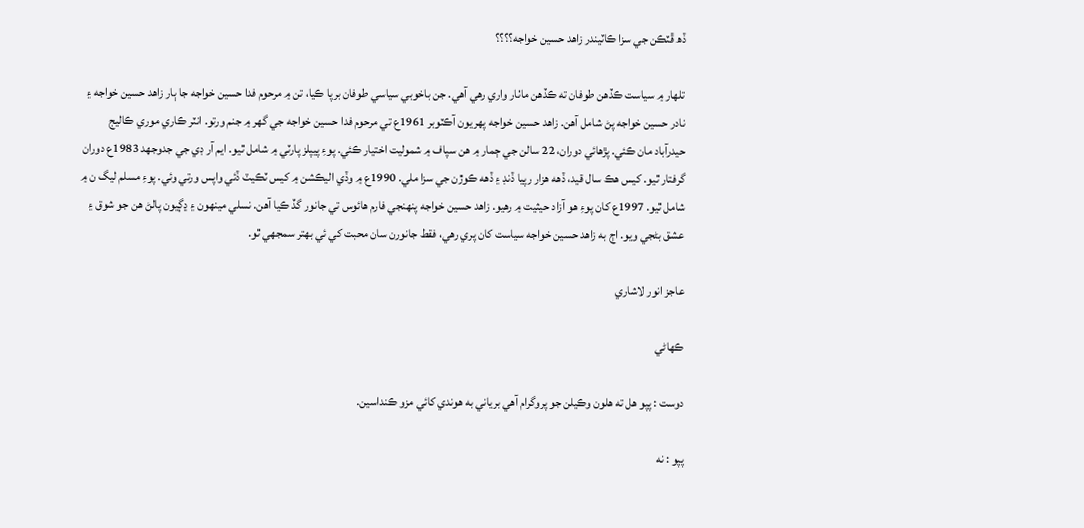ڏھ ڦٽڪن جي سزا ڪاٽيندر زاھد حسين خواجه؟؟؟؟

تلھار ۾ سياست ڪڏهن طوفان ته ڪڏهن ماٺار واري رهي آهي. جن باخوبي سياسي طوفان برپا ڪيا، تن ۾ مرحوم فدا حسين خواجه جا ٻار زاھد حسين خواجه ۽ نادر حسين خواجه پڻ شامل آهن. زاھد حسين خواجه پهريون آڪٽوبر 1961ع تي مرحوم فدا حسين خواجه جي گهر ۾ جنم ورتو. انٽر ڪاري موري ڪاليج حيدرآباد مان ڪئي. پڙهائي دوران، 22 سالن جي ڄمار ۾ هن سپاف ۾ شموليت اختيار ڪئي. پوءِ پيپلز پارٽي ۾ شامل ٿيو. ايم آر ڊي جي جدوجهد 1983ع دوران گرفتار ٿيو. کيس هڪ سال قيد، ڏهه هزار رپيا ڏنڊ ۽ ڏهه ڪوڙن جي سزا ملي. 1990ع ۾ وڏي اليڪشن ۾ کيس ٽڪيٽ ڏئي واپس ورتي وئي. پوءِ مسلم ليگ ن ۾ شامل ٿيو. 1997ع کان پوءِ هو آزاد حيثيت ۾ رهيو. زاھد حسين خواجه پنهنجي فارم هائوس تي جانور گڏ ڪيا آهن. نسلي مينهون ۽ ڍڳيون پالڻ هن جو شوق ۽ عشق بڻجي ويو. اڄ به زاھد حسين خواجه سياست کان پري رهي، فقط جانورن سان محبت کي ئي بهتر سمجهي ٿو.

عاجز انور لاشاري

ڪهاڻي

دوست : پپو هل ته هلون وڪيلن جو پروگرام آهي برياني به هوندي کائي مزو ڪنداسين.

پپو : نه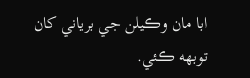ابا مان وڪيلن جي برياني کان توبهه ڪئي.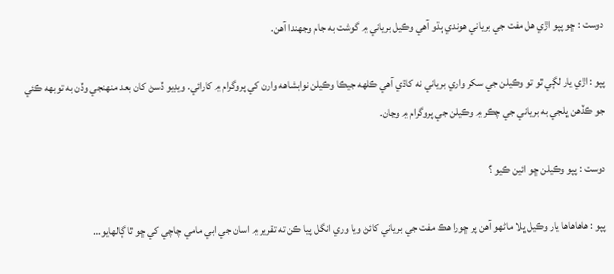دوست : ڇو پپو اڙي هل مفت جي برياني هوندي ٻڌو آهي وڪيل برياني ۾ گوشت به جام وجهندا آهن.

پپو : اڙي يار لڳي ٿو تو وڪيلن جي سکر واري برياني نه کاڌي آهي ڪلهه جيڪا وڪيلن نوابشاهه وارن کي پروگرام ۾ کارائي. ويڊيو ڏسڻ کان بعد منهنجي وڏن به توبهه ڪئي جو ڪڏهن ڀلجي به برياني جي چڪر ۾ وڪيلن جي پروگرام ۾ وڃان.

دوست : پپو وڪيلن ڇو ائين ڪيو ؟

پپو : هاهاهاها يار وڪيل ڀلا ماڻهو آهن پر ڇورا هڪ مفت جي برياني کائڻ ويا وري انگل پيا ڪن ته تقرير ۾ اسان جي ابي مامي چاچي کي ڇو ٿا ڳالهايو…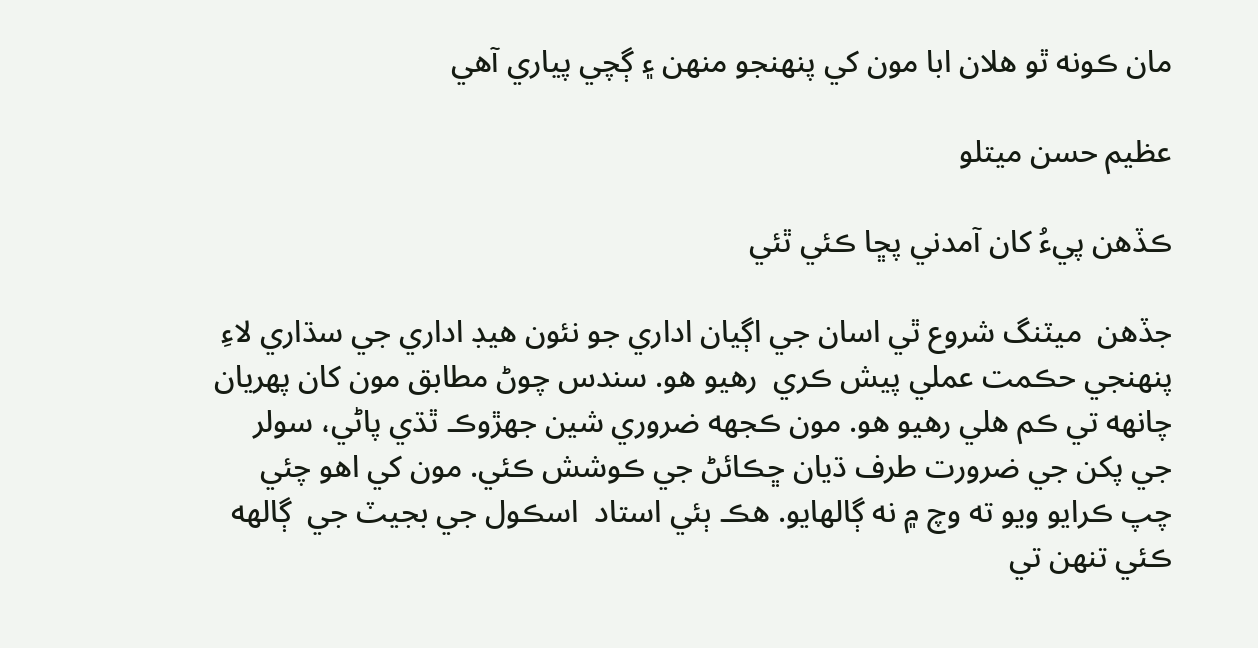مان ڪونه ٿو هلان ابا مون کي پنهنجو منهن ۽ ڳچي پياري آهي

عظيم حسن ميتلو

ڪڏهن پيءُ کان آمدني پڇا ڪئي ٿئي

جڏهن  ميٽنگ شروع ٿي اسان جي اڳيان اداري جو نئون ھيڊ اداري جي سڌاري لاءِ پنهنجي حڪمت عملي پيش ڪري  رھيو ھو. سندس چوڻ مطابق مون کان پھريان چانھه تي ڪم ھلي رھيو ھو. مون ڪجهه ضروري شين جھڙوڪ ٿڌي پاڻي، سولر جي پکن جي ضرورت طرف ڌيان ڇڪائڻ جي ڪوشش ڪئي. مون کي اھو چئي چپ ڪرايو ويو ته وچ ۾ نه ڳالهايو. ھڪ ٻئي استاد  اسڪول جي بجيٽ جي  ڳالهه ڪئي تنهن تي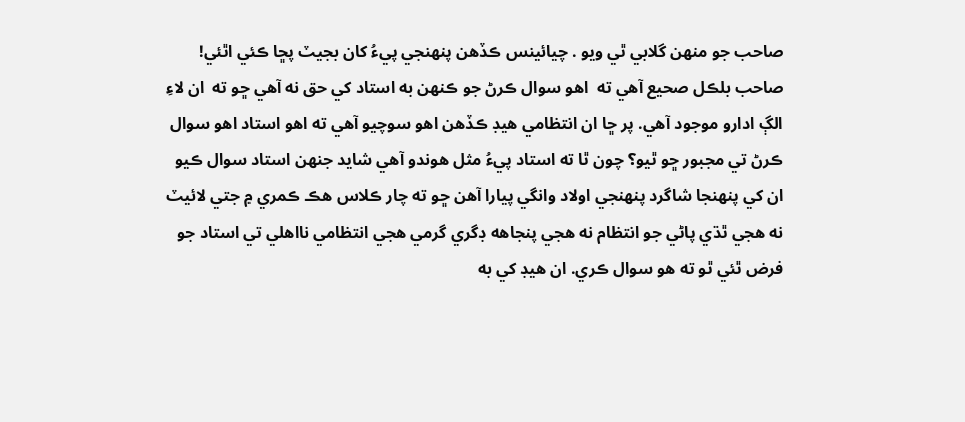صاحب جو منهن گلابي ٿي ويو . چيائينس ڪڏهن پنهنجي پيءُ کان بجيٽ پڇا ڪئي اٿئي! صاحب بلڪل صحيع آهي ته  اهو سوال ڪرڻ جو ڪنهن به استاد کي حق نه آهي ڇو ته  ان لاءِ الڳ ادارو موجود آهي. پر ڇا ان انتظامي ھيڊ ڪڏهن اھو سوچيو آهي ته اھو استاد اهو سوال ڪرڻ تي مجبور ڇو ٿيو؟ چون ٿا ته استاد پيءُ مثل ھوندو آهي شايد جنهن استاد سوال ڪيو ان کي پنھنجا شاگرد پنهنجي اولاد وانگي پيارا آهن ڇو ته چار ڪلاس ھڪ ڪمري ۾ جتي لائيٽ نه ھجي ٿڌي پاڻي جو انتظام نه ھجي پنجاهه ڊگري گرمي ھجي انتظامي نااھلي تي استاد جو فرض ٿئي ٿو ته هو سوال ڪري. ان ھيڊ کي به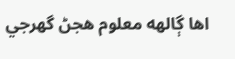اھا ڳالهه معلوم ھجڻ گھرجي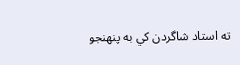ته استاد شاگردن کي به پنهنجو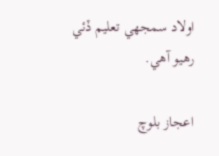اولاد سمجهي تعليم ڏئي رھيو آهي.

اعجاز بلوچ